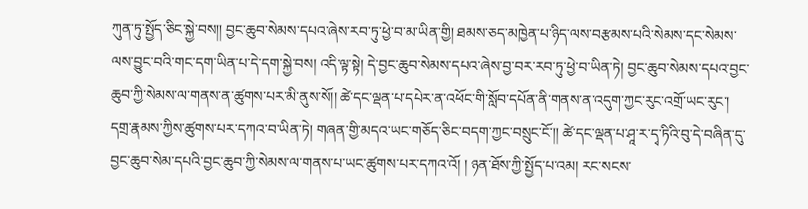ཀུན་ཏུ་སྤྱོད་ཅིང་སྐྱེ་བས།། བྱང་ཆུབ་སེམས་དཔའ་ཞེས་རབ་ཏུ་ཕྱེ་བ་མ་ཡིན་གྱི། ཐམས་ཅད་མཁྱེན་པ་ཉིད་ལས་བརྩམས་པའི་སེམས་དང་སེམས་ལས་བྱུང་བའི་གང་དག་ཡིན་པ་དེ་དག་སྐྱེ་བས། འདི་ལྟ་སྟེ། དེ་བྱང་ཆུབ་སེམས་དཔའ་ཞེས་བྱ་བར་རབ་ཏུ་ཕྱེ་བ་ཡིན་ཏེ། བྱང་ཆུབ་སེམས་དཔའ་བྱང་ཆུབ་ཀྱི་སེམས་ལ་གནས་ན་ཚུགས་པར་མི་ནུས་སོ།། ཚེ་དང་ལྡན་པ་དཔེར་ན་འཕོང་གི་སློབ་དཔོན་ནི་གནས་ན་འདུག་ཀྱང་རུང་འགྲོ་ཡང་རུང་། དགྲ་རྣམས་ཀྱིས་ཚུགས་པར་དཀའ་བ་ཡིན་ཏེ། གཞན་གྱི་མདའ་ཡང་གཅོད་ཅིང་བདག་ཀྱང་བསྲུང་ངོ་།། ཚེ་དང་ལྡན་པ་ཤཱ་ར་དྭ་ཏིའི་བུ་དེ་བཞིན་དུ་བྱང་ཆུབ་སེམ་དཔའི་བྱང་ཆུབ་ཀྱི་སེམས་ལ་གནས་པ་ཡང་ཚུགས་པར་དཀའ་འོ། ། ཉན་ཐོས་ཀྱི་སྤྱོད་པ་འམ། རང་སངས་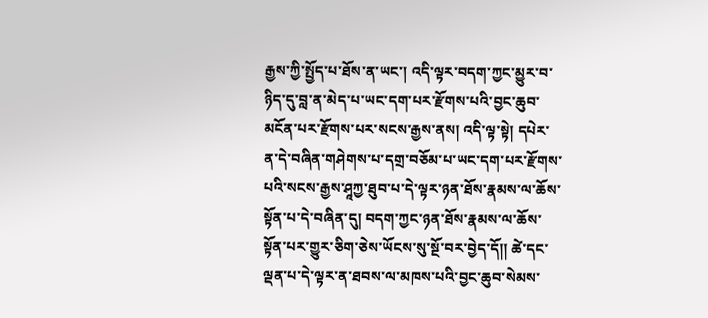རྒྱས་ཀྱི་སྤྱོད་པ་ཐོས་ན་ཡང་། འདི་ལྟར་བདག་ཀྱང་མྱུར་བ་ཉིད་དུ་བླ་ན་མེད་པ་ཡང་དག་པར་རྫོགས་པའི་བྱང་ཆུབ་མངོན་པར་རྫོགས་པར་སངས་རྒྱས་ནས། འདི་ལྟ་སྟེ། དཔེར་ན་དེ་བཞིན་གཤེགས་པ་དགྲ་བཅོམ་པ་ཡང་དག་པར་རྫོགས་པའི་སངས་རྒྱས་ཤཱཀྱ་ཐུབ་པ་དེ་ལྟར་ཉན་ཐོས་རྣམས་ལ་ཆོས་སྟོན་པ་དེ་བཞིན་དུ། བདག་ཀྱང་ཉན་ཐོས་རྣམས་ལ་ཆོས་སྟོན་པར་གྱུར་ཅིག་ཅེས་ཡོངས་སུ་སྔོ་བར་བྱེད་དོ།། ཚེ་དང་ལྡན་པ་དེ་ལྟར་ན་ཐབས་ལ་མཁས་པའི་བྱང་ཆུབ་སེམས་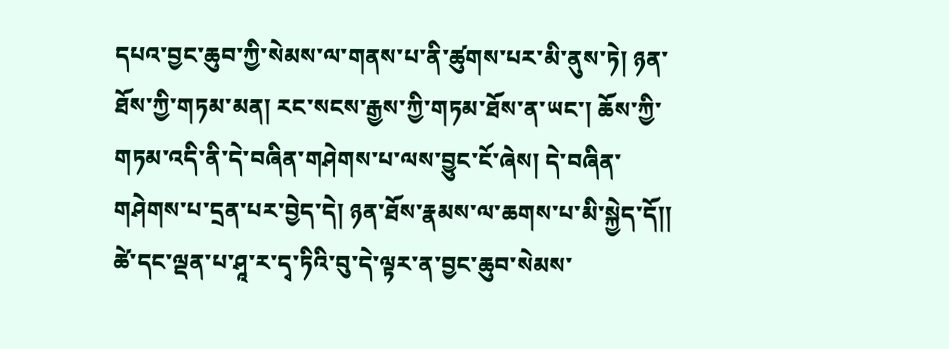དཔའ་བྱང་ཆུབ་ཀྱི་སེམས་ལ་གནས་པ་ནི་ཚུགས་པར་མི་ནུས་ཏེ། ཉན་ཐོས་ཀྱི་གཏམ་མན། རང་སངས་རྒྱས་ཀྱི་གཏམ་ཐོས་ན་ཡང་། ཆོས་ཀྱི་གཏམ་འདི་ནི་དེ་བཞིན་གཤེགས་པ་ལས་བྱུང་ངོ་ཞེས། དེ་བཞིན་གཤེགས་པ་དྲན་པར་བྱེད་དེ། ཉན་ཐོས་རྣམས་ལ་ཆགས་པ་མི་སྐྱེད་དོ།། ཚེ་དང་ལྡན་པ་ཤཱ་ར་དྭ་ཏིའི་བུ་དེ་ལྟར་ན་བྱང་ཆུབ་སེམས་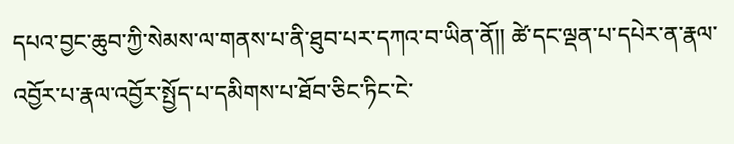དཔའ་བྱང་ཆུབ་ཀྱི་སེམས་ལ་གནས་པ་ནི་ཐུབ་པར་དཀའ་བ་ཡིན་ནོ།། ཚེ་དང་ལྡན་པ་དཔེར་ན་རྣལ་འབྱོར་པ་རྣལ་འབྱོར་སྤྱོད་པ་དམིགས་པ་ཐོབ་ཅིང་ཏིང་ངེ་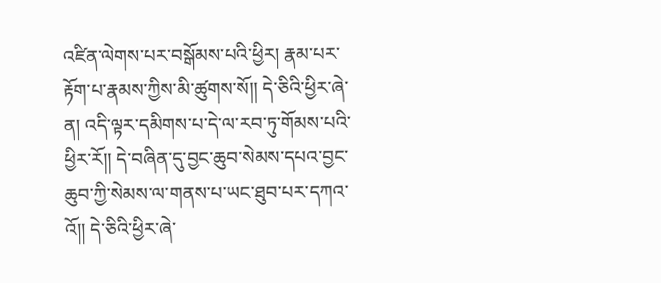འཛིན་ལེགས་པར་བསྒོམས་པའི་ཕྱིར། རྣམ་པར་རྟོག་པ་རྣམས་ཀྱིས་མི་ཚུགས་སོ།། དེ་ཅིའི་ཕྱིར་ཞེ་ན། འདི་ལྟར་དམིགས་པ་དེ་ལ་རབ་ཏུ་གོམས་པའི་ཕྱིར་རོ།། དེ་བཞིན་དུ་བྱང་ཆུབ་སེམས་དཔའ་བྱང་ཆུབ་ཀྱི་སེམས་ལ་གནས་པ་ཡང་ཐུབ་པར་དཀའ་འོ།། དེ་ཅིའི་ཕྱིར་ཞེ་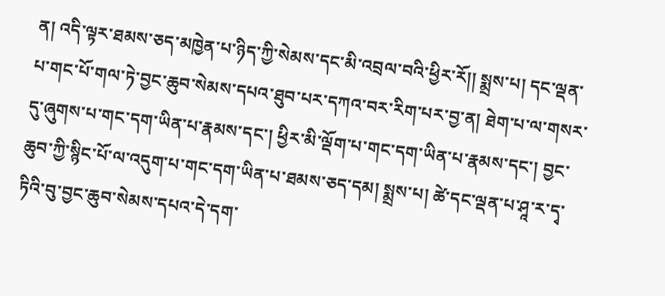ན། འདི་ལྟར་ཐམས་ཅད་མཁྱེན་པ་ཉིད་ཀྱི་སེམས་དང་མི་འབྲལ་བའི་ཕྱིར་རོ།། སྨྲས་པ། དང་ལྡན་པ་གང་པོ་གལ་ཏེ་བྱང་ཆུབ་སེམས་དཔའ་ཐུབ་པར་དཀའ་བར་རིག་པར་བྱ་ན། ཐེག་པ་ལ་གསར་དུ་ཞུགས་པ་གང་དག་ཡིན་པ་རྣམས་དང་། ཕྱིར་མི་ལྡོག་པ་གང་དག་ཡིན་པ་རྣམས་དང་། བྱང་ཆུབ་ཀྱི་སྙིང་པོ་ལ་འདུག་པ་གང་དག་ཡིན་པ་ཐམས་ཅད་དམ། སྨྲས་པ། ཚེ་དང་ལྡན་པ་ཤཱ་ར་དྭ་ཏིའི་བུ་བྱང་ཆུབ་སེམས་དཔའ་དེ་དག་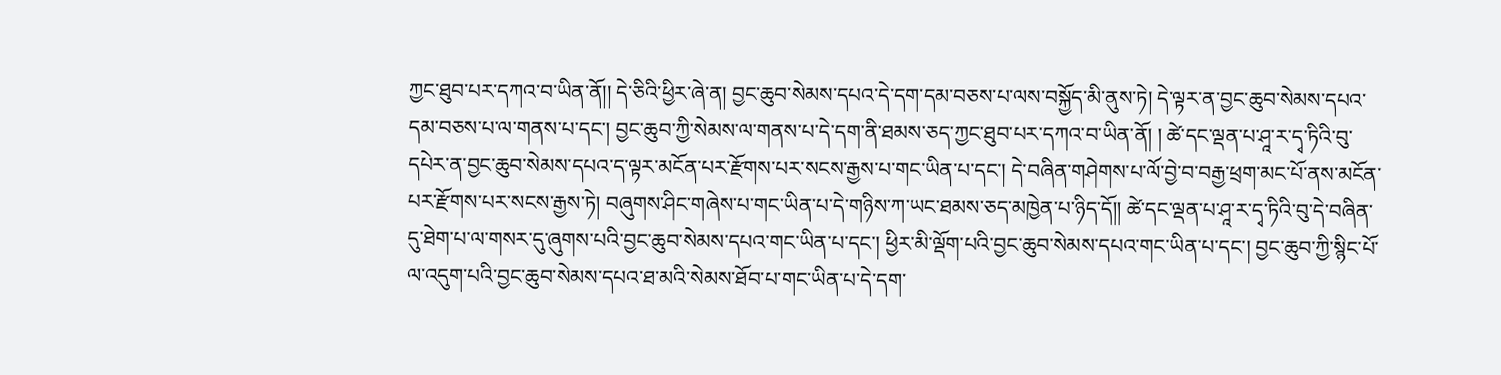ཀྱང་ཐུབ་པར་དཀའ་བ་ཡིན་ནོ།། དེ་ཅིའི་ཕྱིར་ཞེ་ན། བྱང་ཆུབ་སེམས་དཔའ་དེ་དག་དམ་བཅས་པ་ལས་བསྐྱོད་མི་ནུས་ཏེ། དེ་ལྟར་ན་བྱང་ཆུབ་སེམས་དཔའ་དམ་བཅས་པ་ལ་གནས་པ་དང་། བྱང་ཆུབ་ཀྱི་སེམས་ལ་གནས་པ་དེ་དག་ནི་ཐམས་ཅད་ཀྱང་ཐུབ་པར་དཀའ་བ་ཡིན་ནོ། ། ཚེ་དང་ལྡན་པ་ཤཱ་ར་དྭ་ཏིའི་བུ་དཔེར་ན་བྱང་ཆུབ་སེམས་དཔའ་ད་ལྟར་མངོན་པར་རྫོགས་པར་སངས་རྒྱས་པ་གང་ཡིན་པ་དང་། དེ་བཞིན་གཤེགས་པ་ལོ་བྱེ་བ་བརྒྱ་ཕྲག་མང་པོ་ནས་མངོན་པར་རྫོགས་པར་སངས་རྒྱས་ཏེ། བཞུགས་ཤིང་གཞེས་པ་གང་ཡིན་པ་དེ་གཉིས་ཀ་ཡང་ཐམས་ཅད་མཁྱེན་པ་ཉིད་དོ།། ཚེ་དང་ལྡན་པ་ཤཱ་ར་དྭ་ཏིའི་བུ་དེ་བཞིན་དུ་ཐེག་པ་ལ་གསར་དུ་ཞུགས་པའི་བྱང་ཆུབ་སེམས་དཔའ་གང་ཡིན་པ་དང་། ཕྱིར་མི་ལྡོག་པའི་བྱང་ཆུབ་སེམས་དཔའ་གང་ཡིན་པ་དང་། བྱང་ཆུབ་ཀྱི་སྙིང་པོ་ལ་འདུག་པའི་བྱང་ཆུབ་སེམས་དཔའ་ཐ་མའི་སེམས་ཐོབ་པ་གང་ཡིན་པ་དེ་དག་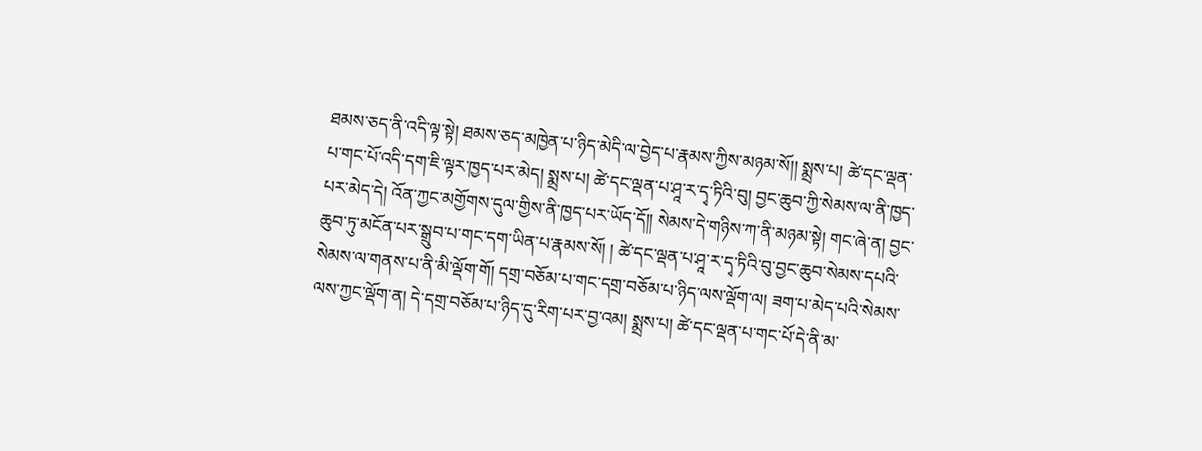ཐམས་ཅད་ནི་འདི་ལྟ་སྟེ། ཐམས་ཅད་མཁྱེན་པ་ཉིད་མེདི་ལ་བྱེད་པ་རྣམས་ཀྱིས་མཉམ་སོ།། སྨྲས་པ། ཚེ་དང་ལྡན་པ་གང་པོ་འདི་དག་ཇི་ལྟར་ཁྱད་པར་མེད། སྨྲས་པ། ཚེ་དང་ལྡན་པ་ཤཱ་ར་དྭ་ཏིའི་བུ། བྱང་ཆུབ་ཀྱི་སེམས་ལ་ནི་ཁྱད་པར་མེད་དེ། འོན་ཀྱང་མགྱོགས་དུལ་གྱིས་ནི་ཁྱད་པར་ཡོད་དོ།། སེམས་དེ་གཉིས་ཀ་ནི་མཉམ་སྟེ། གང་ཞེ་ན། བྱང་ཆུབ་ཏུ་མངོན་པར་སྒྲུབ་པ་གང་དག་ཡིན་པ་རྣམས་སོ། ། ཚེ་དང་ལྡན་པ་ཤཱ་ར་དྭ་ཏིའི་བུ་བྱང་ཆུབ་སེམས་དཔའི་སེམས་ལ་གནས་པ་ནི་མི་ལྡོག་གོ། དགྲ་བཅོམ་པ་གང་དགྲ་བཅོམ་པ་ཉིད་ལས་ལྡོག་ལ། ཟག་པ་མེད་པའི་སེམས་ལས་ཀྱང་ལྡོག་ན། དེ་དགྲ་བཅོམ་པ་ཉིད་དུ་རིག་པར་བྱ་འམ། སྨྲས་པ། ཚེ་དང་ལྡན་པ་གང་པོ་དེ་ནི་མ་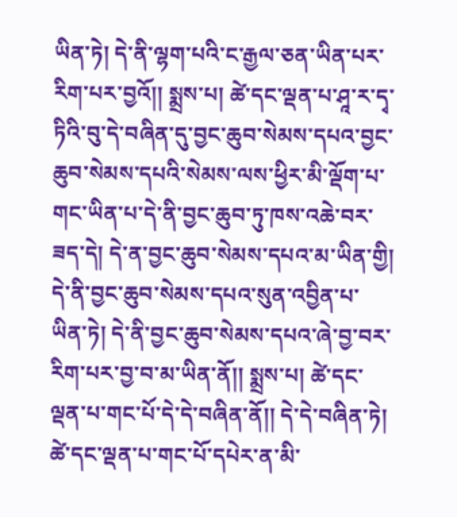ཡིན་ཏེ། དེ་ནི་ལྷག་པའི་ང་རྒྱལ་ཅན་ཡིན་པར་རིག་པར་བྱའོ།། སྨྲས་པ། ཚེ་དང་ལྡན་པ་ཤཱ་ར་དྭ་ཏིའི་བུ་དེ་བཞིན་དུ་བྱང་ཆུབ་སེམས་དཔའ་བྱང་ཆུབ་སེམས་དཔའི་སེམས་ལས་ཕྱིར་མི་ལྡོག་པ་གང་ཡིན་པ་དེ་ནི་བྱང་ཆུབ་ཏུ་ཁས་འཆེ་བར་ཟད་དེ། དེ་ན་བྱང་ཆུབ་སེམས་དཔའ་མ་ཡིན་གྱི། དེ་ནི་བྱང་ཆུབ་སེམས་དཔའ་སུན་འབྱིན་པ་ཡིན་ཏེ། དེ་ནི་བྱང་ཆུབ་སེམས་དཔའ་ཞེ་བྱ་བར་རིག་པར་བྱ་བ་མ་ཡིན་ནོ།། སྨྲས་པ། ཚེ་དང་ལྡན་པ་གང་པོ་དེ་དེ་བཞིན་ནོ།། དེ་དེ་བཞིན་ཏེ། ཚེ་དང་ལྡན་པ་གང་པོ་དཔེར་ན་མི་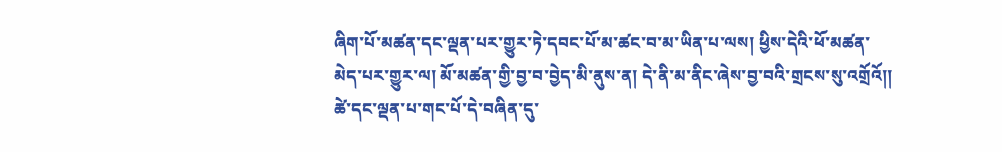ཞིག་པོ་མཚན་དང་ལྡན་པར་གྱུར་ཏེ་དབང་པོ་མ་ཚང་བ་མ་ཡིན་པ་ལས། ཕྱིས་དེའི་ཕོ་མཚན་མེད་པར་གྱུར་ལ། མོ་མཚན་གྱི་བྱ་བ་བྱེད་མི་ནུས་ན། དེ་ནི་མ་ནིང་ཞེས་བྱ་བའི་གྲངས་སུ་འགྲོའོ།། ཚེ་དང་ལྡན་པ་གང་པོ་དེ་བཞིན་དུ་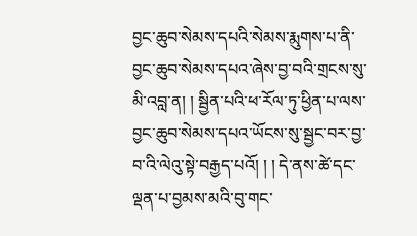བྱང་ཆུབ་སེམས་དཔའི་སེམས་རྨུགས་པ་ནི་བྱང་ཆུབ་སེམས་དཔའ་ཞེས་བྱ་བའི་གྲངས་སུ་མི་འབླ་ན། ། སྦྱིན་པའི་ཕ་རོལ་ཏུ་ཕྱིན་པ་ལས་བྱང་ཆུབ་སེམས་དཔའ་ཡོངས་སུ་སྦྱང་བར་བྱ་བ་འི་ལེའུ་སྟེ་བརྒྱད་པའོ། ། ། དེ་ནས་ཚེ་དང་ལྡན་པ་བྱམས་མའི་བུ་གང་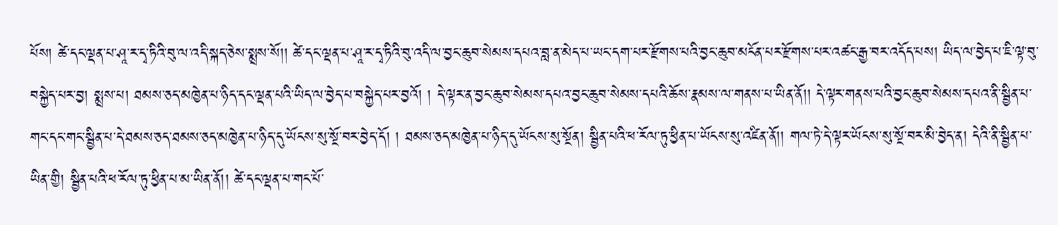པོས། ཚེ་དང་ལྡན་པ་ཤཱ་ར་དྭ་ཏིའི་བུ་ལ་འདི་སྐད་ཅེས་སྨྲས་སོ།། ཚེ་དང་ལྡན་པ་ཤཱ་ར་དྭ་ཏིའི་བུ་འདི་ལ་བྱང་ཆུབ་སེམས་དཔའ་བླ་ན་མེད་པ་ཡང་དག་པར་རྫོགས་པའི་བྱང་ཆུབ་མངོན་པར་རྫོགས་པར་འཚང་རྒྱ་བར་འདོད་པས། ཡིད་ལ་བྱེད་པ་ཇི་ལྟ་བུ་བསྐྱེད་པར་བྱ། སྨྲས་པ། ཐམས་ཅད་མཁྱེན་པ་ཉིད་དང་ལྡན་པའི་ཡིད་ལ་བྱེད་པ་བསྐྱེད་པར་བྱའོ། ། དེ་ལྟར་ན་བྱང་ཆུབ་སེམས་དཔའ་བྱང་ཆུབ་སེམས་དཔའི་ཆོས་རྣམས་ལ་གནས་པ་ཡིན་ནོ།། དེ་ལྟར་གནས་པའི་བྱང་ཆུབ་སེམས་དཔའ་ནི་སྦྱིན་པ་གང་དང་གང་སྦྱིན་པ་དེ་ཐམས་ཅད་ཐམས་ཅད་མཁྱེན་པ་ཉིད་དུ་ཡོངས་སུ་སྔོ་བར་བྱེད་དོ། ། ཐམས་ཅད་མཁྱེན་པ་ཉིད་དུ་ཡོངས་སུ་སྔོན། སྦྱིན་པའི་ཕ་རོལ་ཏུ་ཕྱིན་པ་ཡོངས་སུ་འཛིན་ནོ།། གལ་ཏེ་དེ་ལྟར་ཡོངས་སུ་སྔོ་བར་མི་བྱེད་ན། དེའི་ནི་སྦྱིན་པ་ཡིན་གྱི། སྦྱིན་པའི་ཕ་རོལ་ཏུ་ཕྱིན་པ་མ་ཡིན་ནོ།། ཚེ་དང་ལྡན་པ་གང་པོ་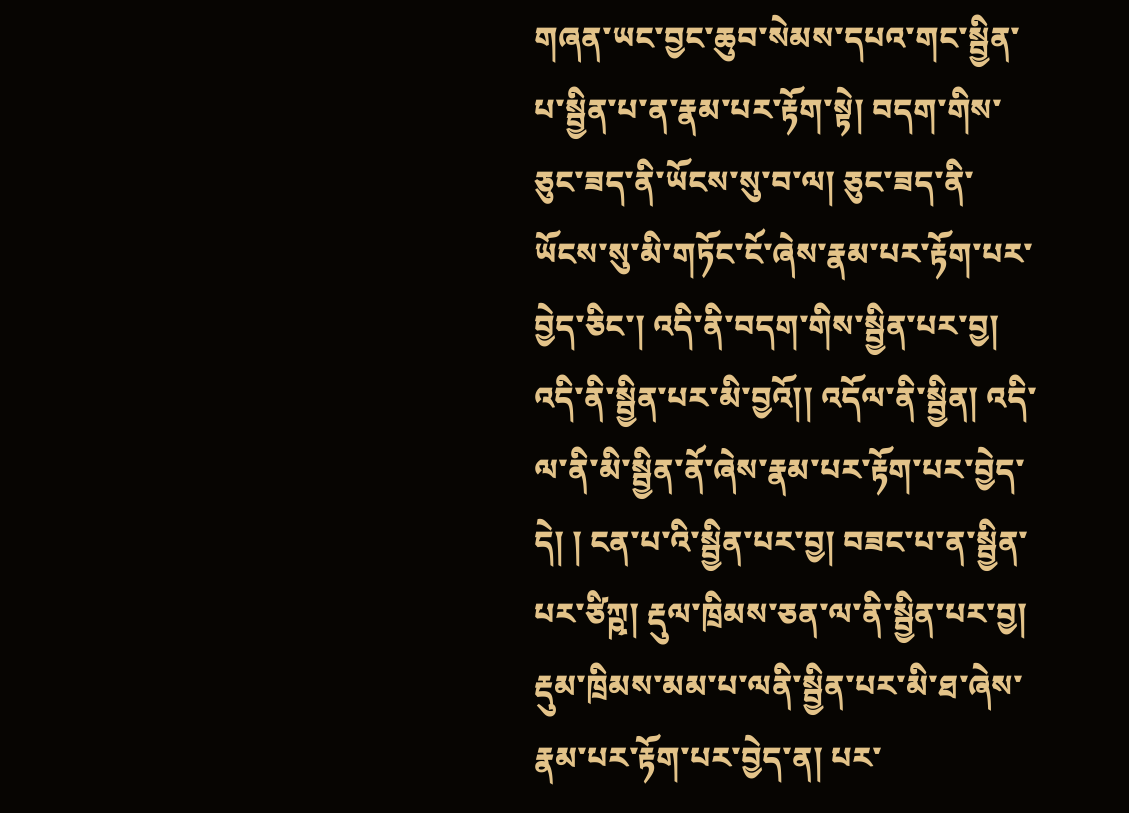གཞན་ཡང་བྱང་ཆུབ་སེམས་དཔའ་གང་སྦྱིན་པ་སྦྱིན་པ་ན་རྣམ་པར་རྟོག་སྟེ། བདག་གིས་ཅུང་ཟད་ནི་ཡོངས་སུ་བ་ལ། ཅུང་ཟད་ནི་ཡོངས་སུ་མི་གཏོང་ངོ་ཞེས་རྣམ་པར་རྟོག་པར་བྱེད་ཅིང་། འདི་ནི་བདག་གིས་སྦྱིན་པར་བྱ། འདི་ནི་སྦྱིན་པར་མི་བྱའོ།། འདོལ་ནི་སྦྱིན། འདི་ལ་ནི་མི་སྦྱིན་ནོ་ཞེས་རྣམ་པར་རྟོག་པར་བྱེད་དེ། ། ངན་པ་འི་སྦྱིན་པར་བྱ། བཟང་པ་ན་སྦྱིན་པར་ཙིཀྵ། རྡུལ་ཁྲིམས་ཅན་ལ་ནི་སྦྱིན་པར་བྱ། རྡུམ་ཁྲིམས་མམ་པ་ལནི་སྦྱིན་པར་མི་ཐ་ཞེས་རྣམ་པར་རྟོག་པར་བྱེད་ན། པར་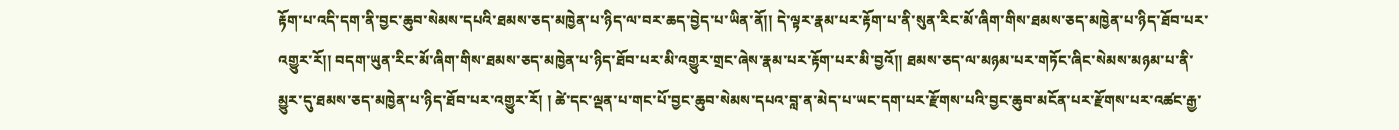རྟོག་པ་འདི་དག་ནི་བྱང་ཆུབ་སེམས་དཔའི་ཐམས་ཅད་མཁྱེན་པ་ཉིད་ལ་བར་ཆད་བྱེད་པ་ཡིན་ནོ།། དེ་ལྟར་རྣམ་པར་རྟོག་པ་ནི་སུན་རིང་མོ་ཞིག་གིས་ཐམས་ཅད་མཁྱེན་པ་ཉིད་ཐོབ་པར་འགྱུར་རོ།། བདག་ཡུན་རིང་མོ་ཞིག་གིས་ཐམས་ཅད་མཁྱེན་པ་ཉིད་ཐོབ་པར་མི་འགྱུར་གྲང་ཞེས་རྣམ་པར་རྟོག་པར་མི་བྱའོ།། ཐམས་ཅད་ལ་མཉམ་པར་གཏོང་ཞིང་སེམས་མཉམ་པ་ནི་མྱུར་དུ་ཐམས་ཅད་མཁྱེན་པ་ཉིད་ཐོབ་པར་འགྱུར་རོ། ། ཚེ་དང་ལྡན་པ་གང་པོ་བྱང་ཆུབ་སེམས་དཔའ་བླ་ན་མེད་པ་ཡང་དག་པར་རྫོགས་པའི་བྱང་ཆུབ་མངོན་པར་རྫོགས་པར་འཚང་རྒྱ་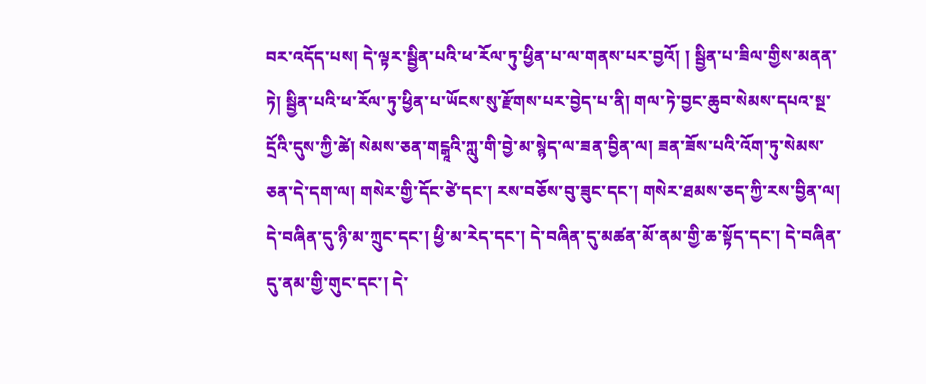བར་འདོད་པས། དེ་ལྟར་སྦྱིན་པའི་ཕ་རོལ་ཏུ་ཕྱིན་པ་ལ་གནས་པར་བྱའོ། ། སྦྱིན་པ་ཟིལ་གྱིས་མནན་ཏེ། སྦྱིན་པའི་ཕ་རོལ་ཏུ་ཕྱིན་པ་ཡོངས་སུ་རྫོགས་པར་བྱེད་པ་ནི། གལ་ཏེ་བྱང་ཆུབ་སེམས་དཔའ་སྔ་དྲོའི་དུས་ཀྱི་ཚེ། སེམས་ཅན་གངྒཱའི་ཀླུ་གི་བྱེ་མ་སྙེད་ལ་ཟན་བྱིན་ལ། ཟན་ཟོས་པའི་འོག་ཏུ་སེམས་ཅན་དེ་དག་ལ། གསེར་གྱི་དོང་ཙེ་དང་། རས་བཅོས་བུ་ཟུང་དང་། གསེར་ཐམས་ཅད་ཀྱི་རས་བྱིན་ལ། དེ་བཞིན་དུ་ཉི་མ་ཀྲུང་དང་། ཕྱི་མ་རེད་དང་། དེ་བཞིན་དུ་མཚན་མོ་ནམ་གྱི་ཆ་སྟོད་དང་། དེ་བཞིན་དུ་ནམ་གྱི་གུང་དང་། དེ་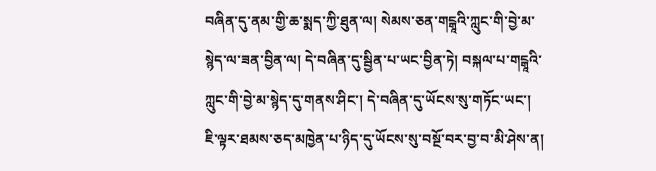བཞིན་དུ་ནམ་གྱི་ཆ་སྨད་ཀྱི་ཐུན་ལ། སེམས་ཅན་གངྒཱའི་ཀླུང་གི་བྱེ་མ་སྙེད་ལ་ཟན་བྱིན་ལ། དེ་བཞིན་དུ་སྦྱིན་པ་ཡང་བྱིན་ཏེ། བསྐལ་པ་གངྒཱའི་ཀླུང་གི་བྱེ་མ་སྙེད་དུ་གནས་ཤིང་། དེ་བཞིན་དུ་ཡོངས་སུ་གཏོང་ཡང་། ཇི་ལྟར་ཐམས་ཅད་མཁྱེན་པ་ཉིད་དུ་ཡོངས་སུ་བསྔོ་བར་བྱ་བ་མི་ཤེས་ན།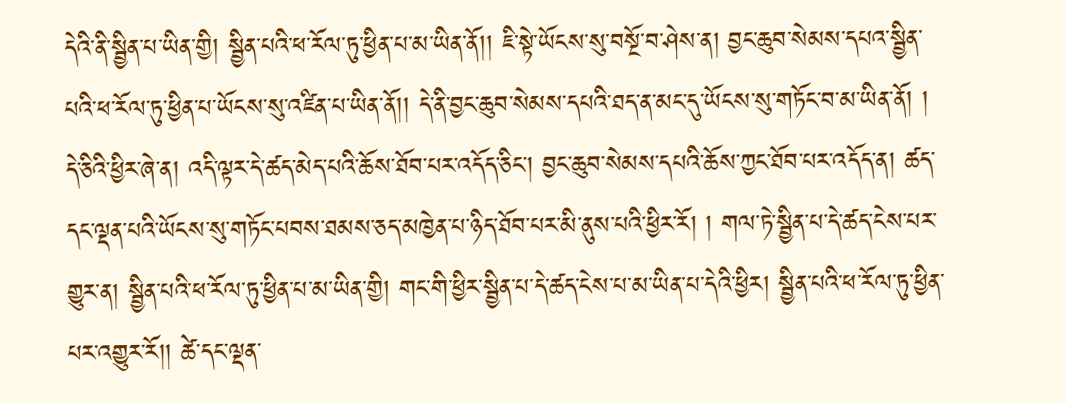དེའི་ནི་སྦྱིན་པ་ཡིན་གྱི། སྦྱིན་པའི་ཕ་རོལ་ཏུ་ཕྱིན་པ་མ་ཡིན་ནོ།། ཇི་སྟེ་ཡོངས་སུ་བསྔོ་བ་ཤེས་ན། བྱང་ཆུབ་སེམས་དཔའ་སྦྱིན་པའི་ཕ་རོལ་ཏུ་ཕྱིན་པ་ཡོངས་སུ་འཛིན་པ་ཡིན་ནོ།། དེ་ནི་བྱང་ཆུབ་སེམས་དཔའི་ཐད་ན་མང་དུ་ཡོངས་སུ་གཏོང་བ་མ་ཡིན་ནོ། ། དེ་ཅིའི་ཕྱིར་ཞེ་ན། འདི་ལྟར་དེ་ཚད་མེད་པའི་ཆོས་ཐོབ་པར་འདོད་ཅིང་། བྱང་ཆུབ་སེམས་དཔའི་ཆོས་ཀྱང་ཐོབ་པར་འདོད་ན། ཚད་དང་ལྡན་པའི་ཡོངས་སུ་གཏོང་པབས་ཐམས་ཅད་མཁྱེན་པ་ཉིད་ཐོབ་པར་མི་ནུས་པའི་ཕྱིར་རོ། ། གལ་ཏེ་སྦྱིན་པ་དེ་ཚད་ངེས་པར་གྱུར་ན། སྦྱིན་པའི་ཕ་རོལ་ཏུ་ཕྱིན་པ་མ་ཡིན་གྱི། གང་གི་ཕྱིར་སྦྱིན་པ་དེ་ཚད་ངེས་པ་མ་ཡིན་པ་དེའི་ཕྱིར། སྦྱིན་པའི་ཕ་རོལ་ཏུ་ཕྱིན་པར་འགྱུར་རོ།། ཚེ་དང་ལྡན་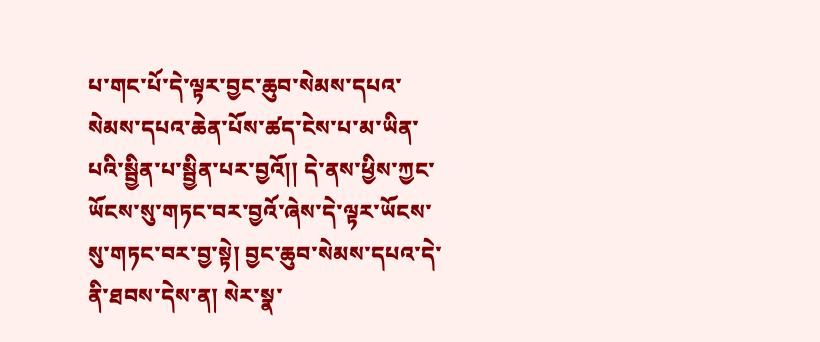པ་གང་པོ་དེ་ལྟར་བྱང་ཆུབ་སེམས་དཔའ་སེམས་དཔའ་ཆེན་པོས་ཚད་ངེས་པ་མ་ཡིན་པའི་སྦྱིན་པ་སྦྱིན་པར་བྱའོ།། དེ་ནས་ཕྱིས་ཀྱང་ཡོངས་སུ་གཏང་བར་བྱའོ་ཞེས་དེ་ལྟར་ཡོངས་སུ་གཏང་བར་བྱ་སྟེ། བྱང་ཆུབ་སེམས་དཔའ་དེ་ནི་ཐབས་དེས་ན། སེར་སྣ་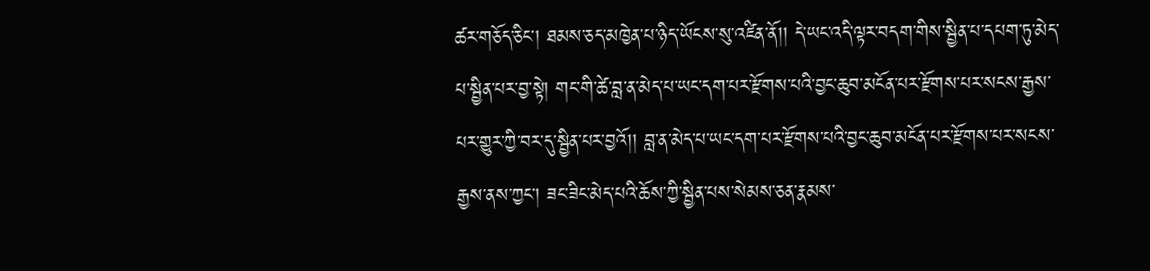ཚར་གཅོད་ཅིང་། ཐམས་ཅད་མཁྱེན་པ་ཉིད་ཡོངས་སུ་འཛིན་ནོ།། དེ་ཡང་འདི་ལྟར་བདག་གིས་སྦྱིན་པ་དཔག་ཏུ་མེད་པ་སྦྱིན་པར་བྱ་སྟེ། གང་གི་ཚེ་བླ་ན་མེད་པ་ཡང་དག་པར་རྫོགས་པའི་བྱང་ཆུབ་མངོན་པར་རྫོགས་པར་སངས་རྒྱས་པར་གྱུར་ཀྱི་བར་དུ་སྦྱིན་པར་བྱའོ།། བླ་ན་མེད་པ་ཡང་དག་པར་རྫོགས་པའི་བྱང་ཆུབ་མངོན་པར་རྫོགས་པར་སངས་རྒྱས་ནས་ཀྱང་། ཟང་ཟིང་མེད་པའི་ཆོས་ཀྱི་སྦྱིན་པས་སེམས་ཅན་རྣམས་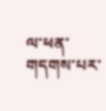ལ་ཕན་གདགས་པར་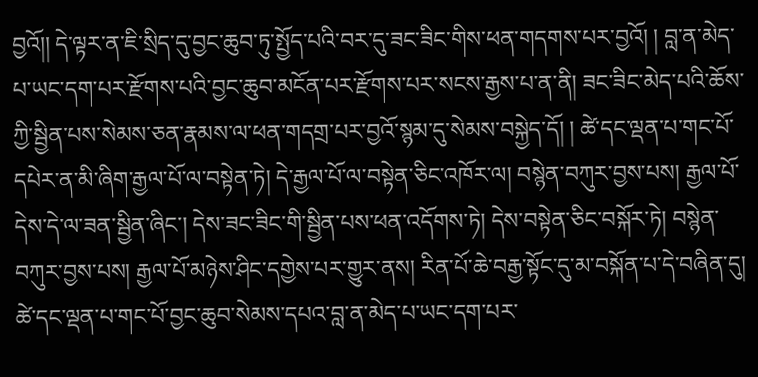བྱའོ།། དེ་ལྟར་ན་ཇི་སྲིད་དུ་བྱང་ཆུབ་ཏུ་སྤྱོད་པའི་བར་དུ་ཟང་ཟིང་གིས་ཕན་གདགས་པར་བྱའོ། ། བླ་ན་མེད་པ་ཡང་དག་པར་རྫོགས་པའི་བྱང་ཆུབ་མངོན་པར་རྫོགས་པར་སངས་རྒྱས་པ་ན་ནི། ཟང་ཟིང་མེད་པའི་ཆོས་ཀྱི་སྦྱིན་པས་སེམས་ཅན་རྣམས་ལ་ཕན་གདགྲ་པར་བྱའོ་སྙམ་དུ་སེམས་བསྐྱེད་དོ། ། ཚེ་དང་ལྡན་པ་གང་པོ་དཔེར་ན་མི་ཞིག་རྒྱལ་པོ་ལ་བསྟེན་ཏེ། དེ་རྒྱལ་པོ་ལ་བསྟེན་ཅིང་འཁོར་ལ། བསྙེན་བཀུར་བྱས་པས། རྒྱལ་པོ་དེས་དེ་ལ་ཟན་སྦྱིན་ཞིང་། དེས་ཟང་ཟིང་གི་སྦྱིན་པས་ཕན་འདོགས་ཏེ། དེས་བསྟེན་ཅིང་བསྐོར་ཏེ། བསྙེན་བཀུར་བྱས་པས། རྒྱལ་པོ་མཉེས་ཤིང་དགྱེས་པར་གྱུར་ནས། རིན་པོ་ཆེ་བརྒྱ་སྟོང་དུ་མ་བསྐོན་པ་དེ་བཞིན་དུ། ཚེ་དང་ལྡན་པ་གང་པོ་བྱང་ཆུབ་སེམས་དཔའ་བླ་ན་མེད་པ་ཡང་དག་པར་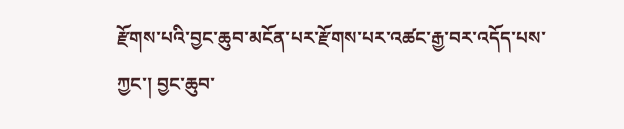རྫོགས་པའི་བྱང་ཆུབ་མངོན་པར་རྫོགས་པར་འཚང་རྒྱ་བར་འདོད་པས་ཀྱང་། བྱང་ཆུབ་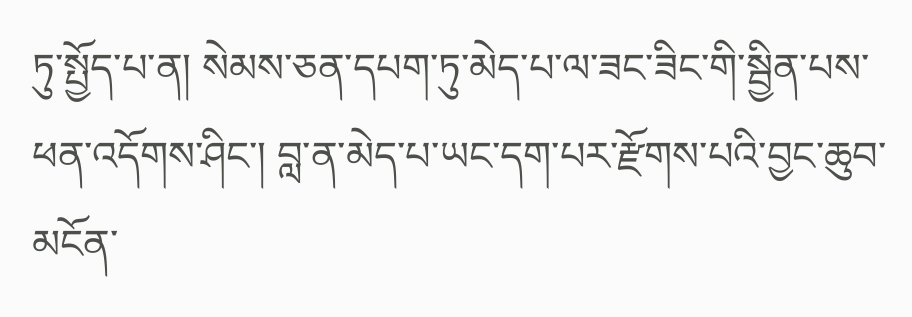ཏུ་སྤྱོད་པ་ན། སེམས་ཅན་དཔག་ཏུ་མེད་པ་ལ་ཟང་ཟིང་གི་སྦྱིན་པས་ཕན་འདོགས་ཤིང་། བླ་ན་མེད་པ་ཡང་དག་པར་རྫོགས་པའི་བྱང་ཆུབ་མངོན་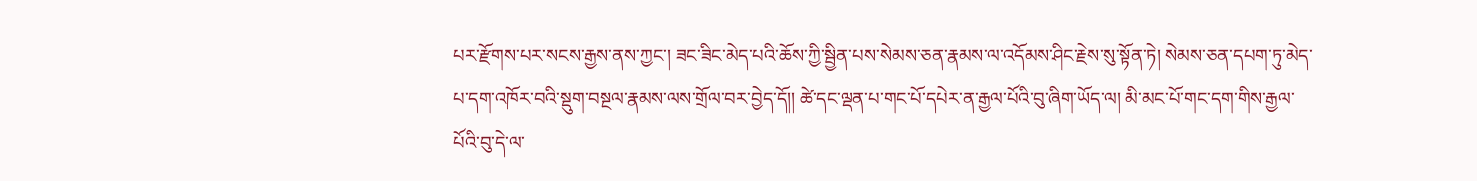པར་རྫོགས་པར་སངས་རྒྱས་ནས་ཀྱང་། ཟང་ཟིང་མེད་པའི་ཆོས་ཀྱི་སྦྱིན་པས་སེམས་ཅན་རྣམས་ལ་འདོམས་ཤིང་རྗེས་སུ་སྟོན་ཏེ། སེམས་ཅན་དཔག་ཏུ་མེད་པ་དག་འཁོར་བའི་སྡུག་བསྔལ་རྣམས་ལས་གྲོལ་བར་བྱེད་དོ།། ཚེ་དང་ལྡན་པ་གང་པོ་དཔེར་ན་རྒྱལ་པོའི་བུ་ཞིག་ཡོད་ལ། མི་མང་པོ་གང་དག་གིས་རྒྱལ་པོའི་བུ་དེ་ལ་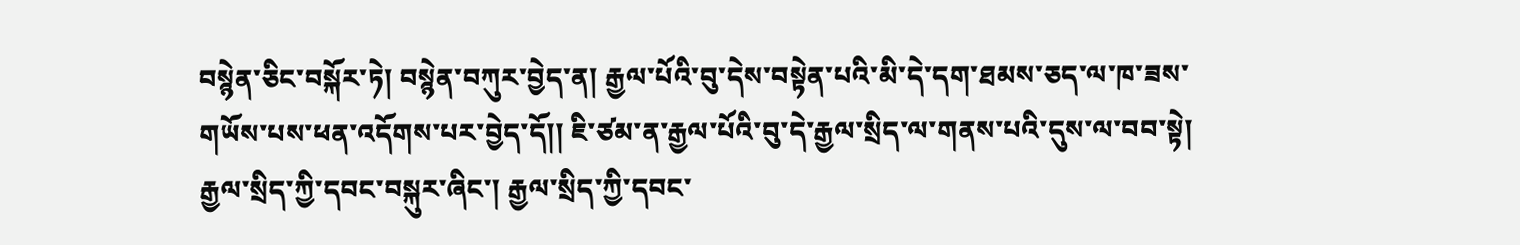བསྙེན་ཅིང་བསྐོར་ཏེ། བསྙེན་བཀུར་བྱེད་ན། རྒྱལ་པོའི་བུ་དེས་བསྟེན་པའི་མི་དེ་དག་ཐམས་ཅད་ལ་ཁ་ཟས་གཡོས་པས་ཕན་འདོགས་པར་བྱེད་དོ།། ཇི་ཙམ་ན་རྒྱལ་པོའི་བུ་དེ་རྒྱལ་སྲིད་ལ་གནས་པའི་དུས་ལ་བབ་སྟེ། རྒྱལ་སྲིད་ཀྱི་དབང་བསྐུར་ཞིང་། རྒྱལ་སྲིད་ཀྱི་དབང་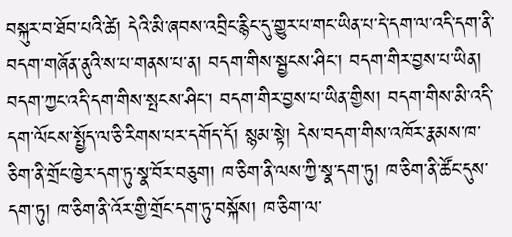བསྐུར་བ་ཐོབ་པའི་ཚེ། དེའི་མི་ཞབས་འབྲིང་རྙིང་དུ་གྱུར་པ་གང་ཡིན་པ་དེ་དག་ལ་འདི་དག་ནི་བདག་གཞོན་ནུའི་ས་པ་གནས་པ་ན། བདག་གིས་སྦྱངས་ཤིང་། བདག་གིར་བྱས་པ་ཡིན། བདག་ཀྱང་འདི་དག་གིས་སྤངས་ཤིང་། བདག་གིར་བྱས་པ་ཡིན་གྱིས། བདག་གིས་མི་འདི་དག་ལོངས་སྤྱོད་ལ་ཅི་རིགས་པར་དགོད་དོ། སྙམ་སྟེ། དེས་བདག་གིས་འཁོར་རྣམས་ཁ་ཅིག་ནི་གྲོང་ཁྱེར་དག་ཏུ་སྣ་བོར་བཅུག། ཁ་ཅིག་ནི་ལས་ཀྱི་སྣ་དག་ཏུ། ཁ་ཅིག་ནི་ཚོང་དུས་དག་ཏུ། ཁ་ཅིག་ནི་འོར་གྱི་གྲོང་དག་ཏུ་བསྐོས། ཁ་ཅིག་ལ་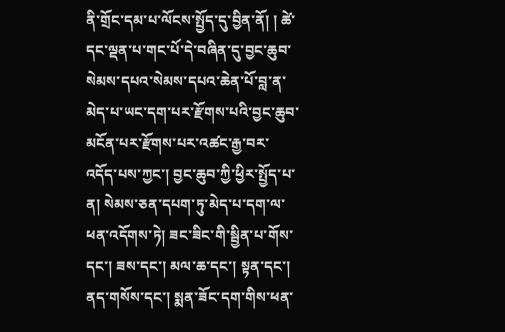ནི་གྲོང་དམ་པ་ལོངས་སྤྱོད་དུ་བྱིན་ནོ། ། ཚེ་དང་ལྡན་པ་གང་པོ་དེ་བཞིན་དུ་བྱང་ཆུབ་སེམས་དཔའ་སེམས་དཔའ་ཆེན་པོ་བླ་ན་མེད་པ་ཡང་དག་པར་རྫོགས་པའི་བྱང་ཆུབ་མངོན་པར་རྫོགས་པར་འཚང་རྒྱ་བར་འདོད་པས་ཀྱང་། བྱང་ཆུབ་ཀྱི་ཕྱིར་སྤྱོད་པ་ན། སེམས་ཅན་དཔག་ཏུ་མེད་པ་དག་ལ་ཕན་འདོགས་ཏེ། ཟང་ཟིང་གི་སྦྱིན་པ་གོས་དང་། ཟས་དང་། མལ་ཆ་དང་། སྟན་དང་། ནད་གསོས་དང་། སྨན་ཟོང་དག་གིས་ཕན་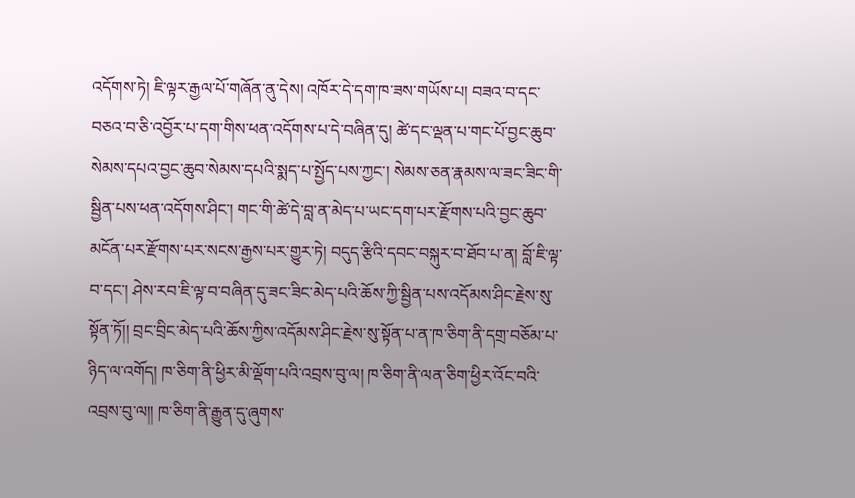འདོགས་ཏེ། ཇི་ལྟར་རྒྱལ་པོ་གཞོན་ནུ་དེས། འཁོར་དེ་དག་ཁ་ཟས་གཡོས་པ། བཟའ་བ་དང་བཅའ་བ་ཅི་འབྱོར་པ་དག་གིས་ཕན་འདོགས་པ་དེ་བཞིན་དུ། ཚེ་དང་ལྡན་པ་གང་པོ་བྱང་ཆུབ་སེམས་དཔའ་བྱང་ཆུབ་སེམས་དཔའི་སྨད་པ་སྤྱོད་པས་ཀྱང་། སེམས་ཅན་རྣམས་ལ་ཟང་ཟིང་གི་སྦྱིན་པས་ཕན་འདོགས་ཤིང་། གང་གི་ཚེ་དེ་བླ་ན་མེད་པ་ཡང་དག་པར་རྫོགས་པའི་བྱང་ཆུབ་མངོན་པར་རྫོགས་པར་སངས་རྒྱས་པར་གྱུར་ཏེ། བདུད་རྩིའི་དབང་བསྐུར་བ་ཐོབ་པ་ན། བློ་ཇི་ལྟ་བ་དང་། ཤེས་རབ་ཇི་ལྟ་བ་བཞིན་དུ་ཟང་ཟིང་མེད་པའི་ཆོས་ཀྱི་སྦྱིན་པས་འདོམས་ཤིང་རྗེས་སུ་སྟོན་ཏོ།། བྲང་བྲིང་མེད་པའི་ཆོས་ཀྱིས་འདོམས་ཤིང་རྗེས་སུ་སྟོན་པ་ན་ཁ་ཅིག་ནི་དགྲ་བཅོམ་པ་ཉིད་ལ་འགོད། ཁ་ཅིག་ནི་ཕྱིར་མི་ལྡོག་པའི་འབྲས་བུ་ལ། ཁ་ཅིག་ནི་ལན་ཅིག་ཕྱིར་འོང་བའི་འབྲས་བུ་ལ།། ཁ་ཅིག་ནི་རྒྱུན་དུ་ཞུགས་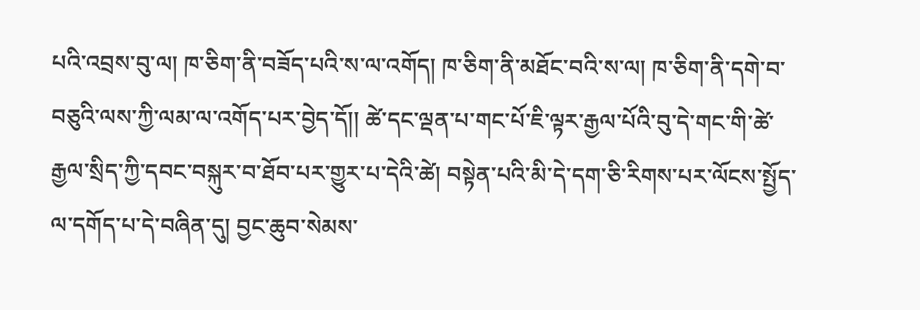པའི་འབྲས་བུ་ལ། ཁ་ཅིག་ནི་བཟོད་པའི་ས་ལ་འགོད། ཁ་ཅིག་ནི་མཐོང་བའི་ས་ལ། ཁ་ཅིག་ནི་དགེ་བ་བཅུའི་ལས་ཀྱི་ལམ་ལ་འགོད་པར་བྱེད་དོ།། ཚེ་དང་ལྡན་པ་གང་པོ་ཇི་ལྟར་རྒྱལ་པོའི་བུ་དེ་གང་གི་ཚེ་རྒྱལ་སྲིད་ཀྱི་དབང་བསྐུར་བ་ཐོབ་པར་གྱུར་པ་དེའི་ཚེ། བསྟེན་པའི་མི་དེ་དག་ཅི་རིགས་པར་ལོངས་སྤྱོད་ལ་དགོད་པ་དེ་བཞིན་དུ། བྱང་ཆུབ་སེམས་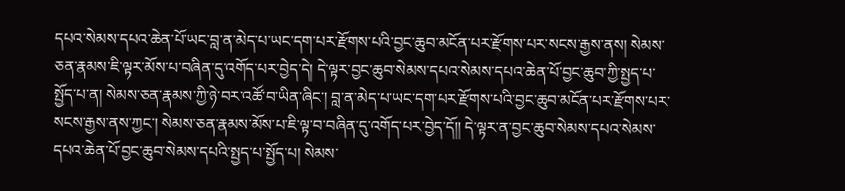དཔའ་སེམས་དཔའ་ཆེན་པོ་ཡང་བླ་ན་མེད་པ་ཡང་དག་པར་རྫོགས་པའི་བྱང་ཆུབ་མངོན་པར་རྫོགས་པར་སངས་རྒྱས་ནས། སེམས་ཅན་རྣམས་ཇི་ལྟར་མོས་པ་བཞིན་དུ་འགོད་པར་བྱེད་དེ། དེ་ལྟར་བྱང་ཆུབ་སེམས་དཔའ་སེམས་དཔའ་ཆེན་པོ་བྱང་ཆུབ་ཀྱི་སྤྱད་པ་སྤྱོད་པ་ན། སེམས་ཅན་རྣམས་ཀྱི་ཉེ་བར་འཚོ་བ་ཡིན་ཞིང་། བླ་ན་མེད་པ་ཡང་དག་པར་རྫོགས་པའི་བྱང་ཆུབ་མངོན་པར་རྫོགས་པར་སངས་རྒྱས་ནས་ཀྱང་། སེམས་ཅན་རྣམས་མོས་པ་ཇི་ལྟ་བ་བཞིན་དུ་འགོད་པར་བྱེད་དོ།། དེ་ལྟར་ན་བྱང་ཆུབ་སེམས་དཔའ་སེམས་དཔའ་ཆེན་པོ་བྱང་ཆུབ་སེམས་དཔའི་སྤྱད་པ་སྤྱོད་པ། སེམས་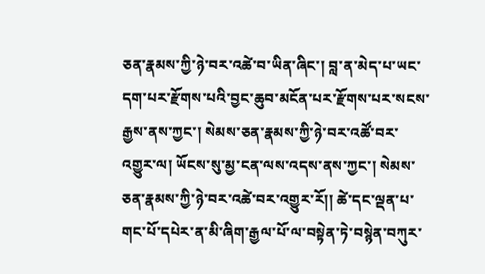ཅན་རྣམས་ཀྱི་ཉེ་བར་འཚེ་བ་ཡིན་ཞིང་། བླ་ན་མེད་པ་ཡང་དག་པར་རྫོགས་པའི་བྱང་ཆུབ་མངོན་པར་རྫོགས་པར་སངས་རྒྱས་ནས་ཀྱང་། སེམས་ཅན་རྣམས་ཀྱི་ཉེ་བར་འཚོ་བར་འགྱུར་ལ། ཡོངས་སུ་མྱ་ངན་ལས་འདས་ནས་ཀྱང་། སེམས་ཅན་རྣམས་ཀྱི་ཉེ་བར་འཚེ་བར་འགྱུར་རོ།། ཚེ་དང་ལྡན་པ་གང་པོ་དཔེར་ན་མི་ཞིག་རྒྱལ་པོ་ལ་བསྟེན་ཏེ་བསྙེན་བཀུར་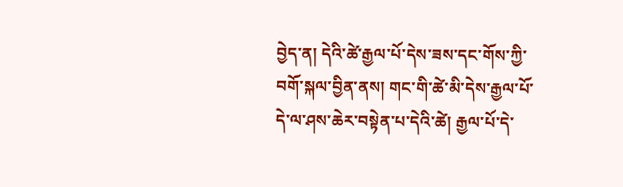བྱེད་ན། དེའི་ཚེ་རྒྱལ་པོ་དེས་ཟས་དང་གོས་ཀྱི་བགོ་སྐལ་བྱིན་ནས། གང་གི་ཚེ་མི་དེས་རྒྱལ་པོ་དེ་ལ་ཤས་ཆེར་བསྟེན་པ་དེའི་ཚེ། རྒྱལ་པོ་དེ་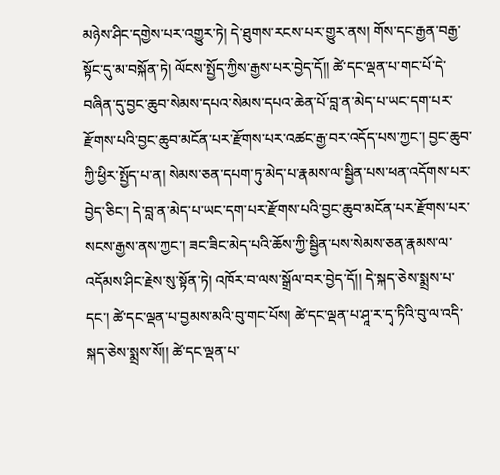མཉེས་ཤིང་དགྱེས་པར་འགྱུར་ཏེ། དེ་ཐུགས་རངས་པར་གྱུར་ནས། གོས་དང་རྒྱན་བརྒྱ་སྟོང་དུ་མ་བསྐོན་ཏེ། ལོངས་སྤྱོད་ཀྱིས་རྒྱས་པར་བྱེད་དོ།། ཚེ་དང་ལྡན་པ་གང་པོ་དེ་བཞིན་དུ་བྱང་ཆུབ་སེམས་དཔའ་སེམས་དཔའ་ཆེན་པོ་བླ་ན་མེད་པ་ཡང་དག་པར་རྫོགས་པའི་བྱང་ཆུབ་མངོན་པར་རྫོགས་པར་འཚང་རྒྱ་བར་འདོད་པས་ཀྱང་། བྱང་ཆུབ་ཀྱི་ཕྱིར་སྤྱོད་པ་ན། སེམས་ཅན་དཔག་ཏུ་མེད་པ་རྣམས་ལ་སྦྱིན་པས་ཕན་འདོགས་པར་བྱེད་ཅིང་། དེ་བླ་ན་མེད་པ་ཡང་དག་པར་རྫོགས་པའི་བྱང་ཆུབ་མངོན་པར་རྫོགས་པར་སངས་རྒྱས་ནས་ཀྱང་། ཟང་ཟིང་མེད་པའི་ཆོས་ཀྱི་སྦྱིན་པས་སེམས་ཅན་རྣམས་ལ་འདོམས་ཤིང་རྗེས་སུ་སྟོན་ཏེ། འཁོར་བ་ལས་སྒྲོལ་བར་བྱེད་དོ།། དེ་སྐད་ཅེས་སྨྲས་པ་དང་། ཚེ་དང་ལྡན་པ་བྱམས་མའི་བུ་གང་པོས། ཚེ་དང་ལྡན་པ་ཤཱ་ར་དྭ་ཏིའི་བུ་ལ་འདི་སྐད་ཅེས་སྨྲས་སོ།། ཚེ་དང་ལྡན་པ་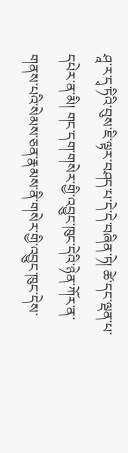ཤཱ་ར་དྭ་ཏིའི་བུས་ཇི་ལྟར་བཤད་པ་དེ་དེ་བཞིན་ཏེ། ཚེ་དང་ལྡན་པ་དཔེར་ན་མི། གང་དག་གསེར་གྱི་འབྱུང་ཁུང་དེའི་ཉེན་ཀོར་ན་གནས་པའི་སེམས་ཅན་རྣམས་ནི་གསེར་གྱི་འབྱུང་ཁུང་དེས་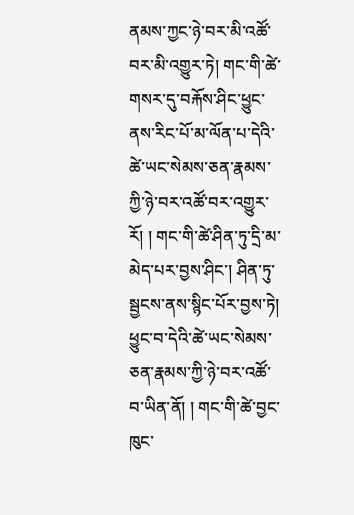ནམས་ཀྱང་ཉེ་བར་མི་འཚོ་བར་མི་འགྱུར་ཏེ། གང་གི་ཚེ་གསར་དུ་བརྐོས་ཤིང་ཕྱུང་ནས་རིང་པོ་མ་ལོན་པ་དེའི་ཚེ་ཡང་སེམས་ཅན་རྣམས་ཀྱི་ཉེ་བར་འཚོ་བར་འགྱུར་རོ། ། གང་གི་ཚེ་ཤིན་ཏུ་དྲི་མ་མེད་པར་བྱས་ཤིང་། ཤིན་ཏུ་སྦྱངས་ནས་སྙིང་པོར་བྱས་ཏེ། ཕྱུང་བ་དེའི་ཚེ་ཡང་སེམས་ཅན་རྣམས་ཀྱི་ཉེ་བར་འཚོ་བ་ཡིན་ནོ། ། གང་གི་ཚེ་བྱང་ཁུང་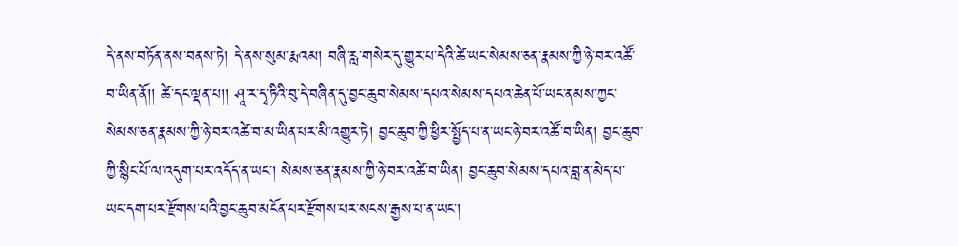དེ་ནས་བཏོན་ནས་བནས་ཏེ། དེ་ནས་སུམ་རྨའམ། བཞི་རླ་གསེར་དུ་གྱུར་པ་དེའི་ཚེ་ཡང་སེམས་ཅན་རྣམས་ཀྱི་ཉེ་བར་འཚོ་བ་ཡིན་ནོ།། ཚེ་དང་ལྡན་པ།། ཤཱ་ར་དྭ་ཏིའི་བུ་དེ་བཞིན་དུ་བྱང་ཆུབ་སེམས་དཔའ་སེམས་དཔའ་ཆེན་པོ་ཡང་ནམས་ཀྱང་སེམས་ཅན་རྣམས་ཀྱི་ཉེ་བར་འཚེ་བ་མ་ཡིན་པར་མི་འགྱུར་ཏེ། བྱང་ཆུབ་ཀྱི་ཕྱིར་སྤྱོད་པ་ན་ཡང་ཉེ་བར་འཚོ་བ་ཡིན། བྱང་ཆུབ་ཀྱི་སྙིང་པོ་ལ་འདུག་པར་འདོད་ན་ཡང་། སེམས་ཅན་རྣམས་ཀྱི་ཉེ་བར་འཚེ་བ་ཡིན། བྱང་ཆུབ་སེམས་དཔའ་བླ་ན་མེད་པ་ཡང་དག་པར་རྫོགས་པའི་བྱང་ཆུབ་མངོན་པར་རྫོགས་པར་སངས་རྒྱས་པ་ན་ཡང་།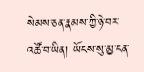སེམས་ཅན་རྣམས་ཀྱི་ཉེ་བར་འཚོ་བ་ཡིན། ཡོངས་སུ་མྱ་ངན་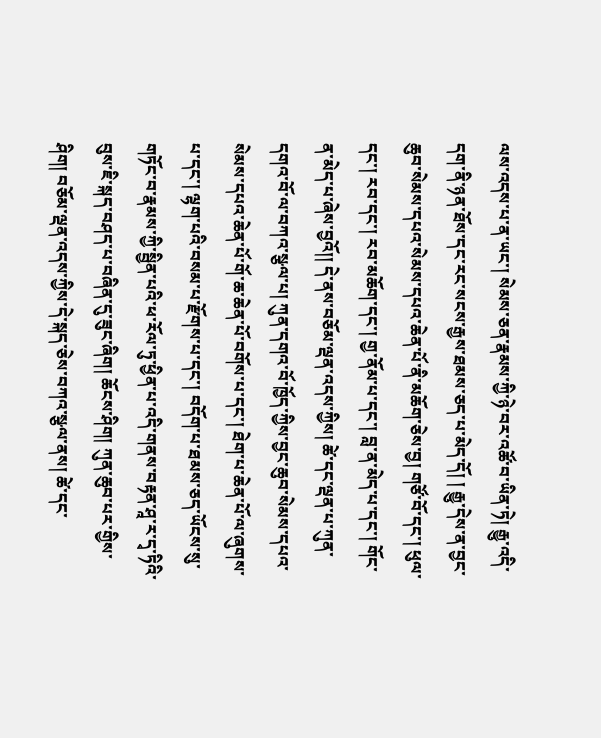ལས་འདས་པ་ན་ཡང་། སེམས་ཅན་རྣམས་ཀྱི་ཉེ་བར་འཚོ་བ་ཡིན་ཏེ། རྒྱུ་འདི་དག་ནི་ཉན་ཐོས་དང་རང་སངས་རྒྱས་ཐམས་ཅད་པ་མེད་དོ། ། རྒྱུ་དེས་ན་བྱང་ཆུབ་སེམས་དཔའ་སེམས་དཔའ་ཆེན་པོ་ནི་མཆོག་ཅེས་བྱ། གཙོ་བོ་དང་། ཕུལ་དང་། རབ་དང་། རབ་མཆོག་དང་། གྱ་ནོམ་པ་དང་། བླ་ན་མེད་པ་དང་། གོང་ན་མེད་པ་ཞེས་བྱའོ།། དེ་ནས་བཅོམ་ལྡན་འདས་ཀྱིས། ཚེ་དང་ལྡན་པ་ཀུན་དགའ་བོ་ལ་བཀའ་སྩལ་པ། ཀུན་དགའ་བོ་ཁྱོད་ཀྱིས་བྱང་ཆུབ་སེམས་དཔའ་སེམས་དཔའ་ཆེན་པོ་གོ་ཆ་ཆེན་པོ་བགོས་པ་དང་། ཐེག་པ་ཆེན་པོ་ལ་ཞུགས་པ་དང་། ལྷག་པའི་བསམ་པ་རྫོགས་པ་དང་། བདོག་པ་ཐམས་ཅད་ཡོངས་སུ་གཏོང་བ་རྣམས་ཀྱི་སྦྱིན་པའི་ཕ་རོལ་ཏུ་ཕྱིན་པ་འདི་གནས་བརྟན་ཤཱ་ར་དྭ་ཏིའི་བུས་ཇི་སྐད་བཤད་པ་བཞིན་དུ་ཟུང་ཞིག། ཆོངས་ཤིག། ཀུན་ཆུབ་པར་གྱིས་ཤིག། བཅོམ་ལྡན་འདས་ཀྱིས་དེ་སྐད་ཅེས་བཀའ་སྩལ་ནས། ཚེ་དང་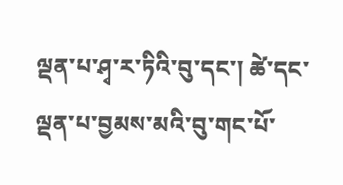ལྡན་པ་ཤྭ་ར་ཏིའི་བུ་དང་། ཚེ་དང་ལྡན་པ་བྱམས་མའི་བུ་གང་པོ་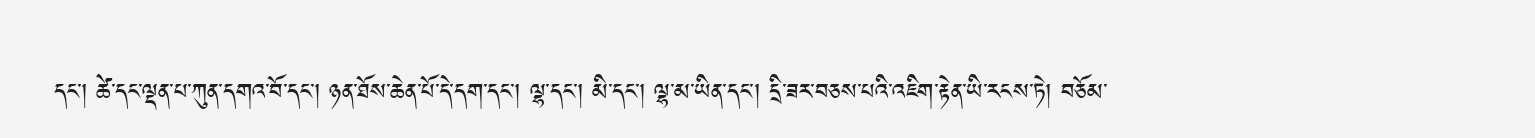དང་། ཚེ་དང་ལྡན་པ་ཀུན་དགའ་བོ་དང་། ཉན་ཐོས་ཆེན་པོ་དེ་དག་དང་། ལྷ་དང་། མི་དང་། ལྷ་མ་ཡིན་དང་། དྲི་ཟར་བཅས་པའི་འཇིག་རྟེན་ཡི་རངས་ཏེ། བཅོམ་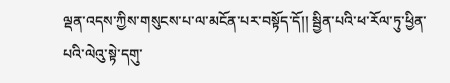ལྡན་འདས་ཀྱིས་གསུངས་པ་ལ་མངོན་པར་བསྟོད་དོ།། སྦྱིན་པའི་ཕ་རོལ་ཏུ་ཕྱིན་པའི་ལེའུ་སྟེ་དགུ་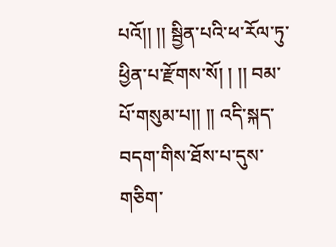པའོ།། །། སྦྱིན་པའི་ཕ་རོལ་ཏུ་ཕྱིན་པ་རྫོགས་སོ། ། །། བམ་པོ་གསུམ་པ།། །། འདི་སྐད་བདག་གིས་ཐོས་པ་དུས་གཅིག་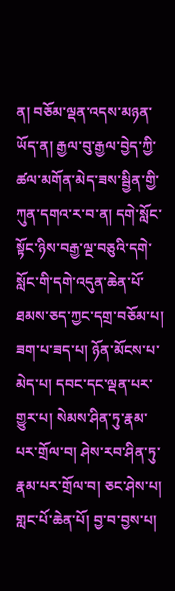ན། བཅོམ་ལྡན་འདས་མཉན་ཡོད་ན། རྒྱལ་བུ་རྒྱལ་བྱེད་ཀྱི་ཚལ་མགོན་མེད་ཟས་སྦྱིན་གྱི་ཀུན་དགའ་ར་བ་ན། དགེ་སློང་སྟོང་ཉིས་བརྒྱ་ལྔ་བཅུའི་དགེ་སློང་གི་དགེ་འདུན་ཆེན་པོ་ཐམས་ཅད་ཀྱང་དགྲ་བཅོམ་པ། ཟག་པ་ཟད་པ། ཉོན་མོངས་པ་མེད་པ། དབང་དང་ལྡན་པར་གྱུར་པ། སེམས་ཤིན་ཏུ་རྣམ་པར་གྲོལ་བ། ཤེས་རབ་ཤིན་ཏུ་རྣམ་པར་གྲོལ་བ། ཅང་ཤེས་པ། གླང་པོ་ཆེན་པོ། བྱ་བ་བྱས་པ།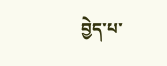བྱེད་པ་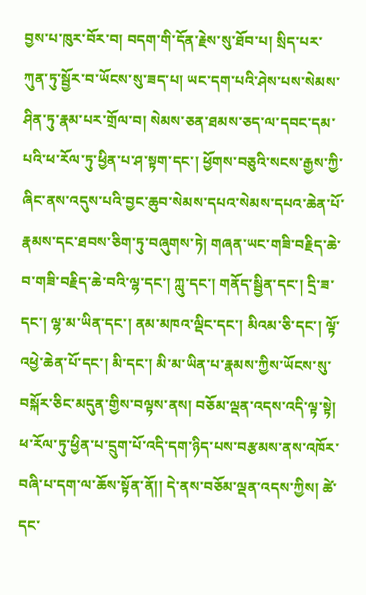བྱས་པ་ཁུར་བོར་བ། བདག་གི་དོན་རྗེས་སུ་ཐོབ་པ། སྲིད་པར་ཀུན་ཏུ་སྦྱོར་བ་ཡོངས་སུ་ཟད་པ། ཡང་དག་པའི་ཤེས་པས་སེམས་ཤིན་ཏུ་རྣམ་པར་གྲོལ་བ། སེམས་ཅན་ཐམས་ཅད་ལ་དབང་དམ་པའི་ཕ་རོལ་ཏུ་ཕྱིན་པ་ཤ་སྟག་དང་། ཕྱོགས་བཅུའི་སངས་རྒྱས་ཀྱི་ཞིང་ནས་འདུས་པའི་བྱང་ཆུབ་སེམས་དཔའ་སེམས་དཔའ་ཆེན་པོ་རྣམས་དང་ཐབས་ཅིག་ཏུ་བཞུགས་ཏེ། གཞན་ཡང་གཟི་བརྗིད་ཆེ་བ་གཟི་བརྗིད་ཆེ་བའི་ལྷ་དང་། ཀླུ་དང་། གནོད་སྦྱིན་དང་། དྲི་ཟ་དང་། ལྷ་མ་ཡིན་དང་། ནམ་མཁའ་ལྡིང་དང་། མིའམ་ཅི་དང་། ལྟོ་འཕྱེ་ཆེན་པོ་དང་། མི་དང་། མི་མ་ཡིན་པ་རྣམས་ཀྱིས་ཡོངས་སུ་བསྐོར་ཅིང་མདུན་གྱིས་བལྟས་ནས། བཅོམ་ལྡན་འདས་འདི་ལྟ་སྟེ། ཕ་རོལ་ཏུ་ཕྱིན་པ་དྲུག་པོ་འདི་དག་ཉིད་པས་བརྩམས་ནས་འཁོར་བཞི་པ་དག་ལ་ཆོས་སྟོན་ནོ།། དེ་ནས་བཅོམ་ལྡན་འདས་ཀྱིས། ཚེ་དང་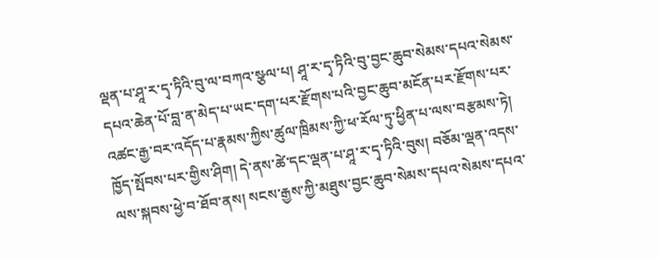ལྡན་པ་ཤཱ་ར་དྭ་ཏིའི་བུ་ལ་བཀའ་སྩལ་པ། ཤཱ་ར་དྭ་ཏིའི་བུ་བྱང་ཆུབ་སེམས་དཔའ་སེམས་དཔའ་ཆེན་པོ་བླ་ན་མེད་པ་ཡང་དག་པར་རྫོགས་པའི་བྱང་ཆུབ་མངོན་པར་རྫོགས་པར་འཚང་རྒྱ་བར་འདོད་པ་རྣམས་ཀྱིས་ཚུལ་ཁྲིམས་ཀྱི་ཕ་རོལ་ཏུ་ཕྱིན་པ་ལས་བརྩམས་ཏེ། ཁྱོད་སྤོབས་པར་གྱིས་ཤིག། དེ་ནས་ཚེ་དང་ལྡན་པ་ཤཱ་ར་དྭ་ཏིའི་བུས། བཅོམ་ལྡན་འདས་ལས་སྐབས་ཕྱེ་བ་ཐོབ་ནས། སངས་རྒྱས་ཀྱི་མཐུས་བྱང་ཆུབ་སེམས་དཔའ་སེམས་དཔའ་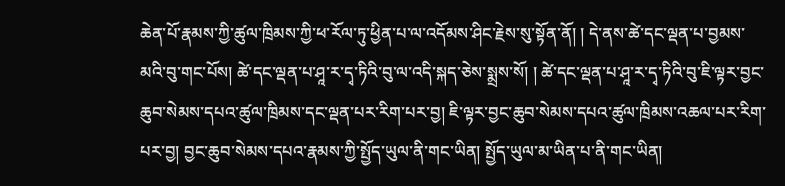ཆེན་པོ་རྣམས་ཀྱི་ཚུལ་ཁྲིམས་ཀྱི་ཕ་རོལ་ཏུ་ཕྱིན་པ་ལ་འདོམས་ཤིང་རྗེས་སུ་སྟོན་ནོ། ། དེ་ནས་ཚེ་དང་ལྡན་པ་བྱམས་མའི་བུ་གང་པོས། ཚེ་དང་ལྡན་པ་ཤཱ་ར་དྭ་ཏིའི་བུ་ལ་འདི་སྐད་ཅེས་སྨྲས་སོ། ། ཚེ་དང་ལྡན་པ་ཤཱ་ར་དྭ་ཏིའི་བུ་ཇི་ལྟར་བྱང་ཆུབ་སེམས་དཔའ་ཚུལ་ཁྲིམས་དང་ལྡན་པར་རིག་པར་བྱ། ཇི་ལྟར་བྱང་ཆུབ་སེམས་དཔའ་ཚུལ་ཁྲིམས་འཆལ་པར་རིག་པར་བྱ། བྱང་ཆུབ་སེམས་དཔའ་རྣམས་ཀྱི་སྤྱོད་ཡུལ་ནི་གང་ཡིན། སྤྱོད་ཡུལ་མ་ཡིན་པ་ནི་གང་ཡིན།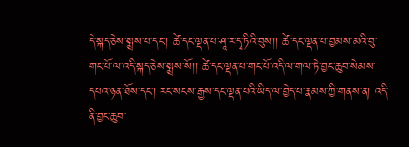དེ་སྐད་ཅེས་སྨྲས་པ་དང་། ཚེ་དང་ལྡན་པ་ཤཱ་ར་དྭ་ཏིའི་བུས།། ཚེ་དང་ལྡན་པ་བྱམས་མའི་བུ་གང་པོ་ལ་འདི་སྐད་ཅེས་སྨྲས་སོ།། ཚེ་དང་ལྡན་པ་གང་པོ་འདི་ལ་གལ་ཏེ་བྱང་ཆུབ་སེམས་དཔའ་ཉན་ཐོས་དང་། རང་སངས་རྒྱས་དང་ལྡན་པའི་ཡིད་ལ་བྱེད་པ་རྣམས་ཀྱི་གནས་ན། འདི་ནི་བྱང་ཆུབ་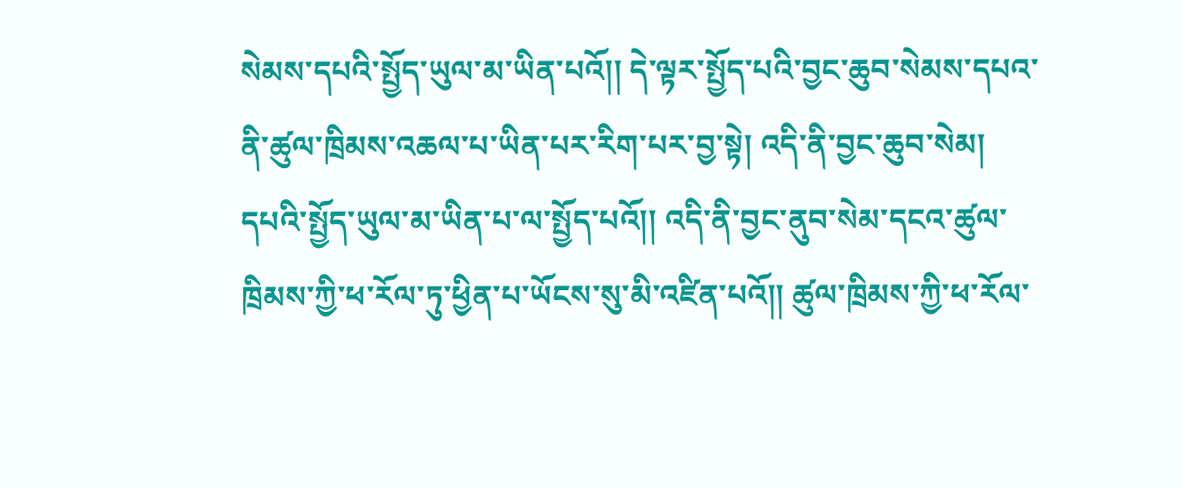སེམས་དཔའི་སྤྱོད་ཡུལ་མ་ཡིན་པའོ།། དེ་ལྟར་སྤྱོད་པའི་བྱང་ཆུབ་སེམས་དཔའ་ནི་ཚུལ་ཁྲིམས་འཆལ་པ་ཡིན་པར་རིག་པར་བྱ་སྟེ། འདི་ནི་བྱང་ཆུབ་སེམ། དཔའི་སྤྱོད་ཡུལ་མ་ཡིན་པ་ལ་སྤྱོད་པའོ།། འདི་ནི་བྱང་ནུབ་སེམ་དངའ་ཚུལ་ཁྲིམས་ཀྱི་ཕ་རོལ་ཏུ་ཕྱིན་པ་ཡོངས་སུ་མི་འཛིན་པའོ།། ཚུལ་ཁྲིམས་ཀྱི་ཕ་རོལ་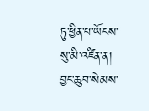ཏུ་ཕྱིན་པ་ཡོངས་སུ་མི་འཛིན་ན། བྱང་ཆུབ་སེམས་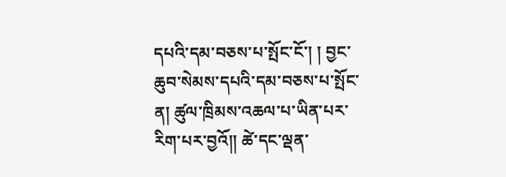དཔའི་དམ་བཅས་པ་སྤོང་ངོ་། ། བྱང་ཆུབ་སེམས་དཔའི་དམ་བཅས་པ་སྤོང་ན། ཚུལ་ཁྲིམས་འཆལ་པ་ཡིན་པར་རིག་པར་བྱའོ།། ཚེ་དང་ལྡན་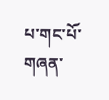པ་གང་པོ་གཞན་